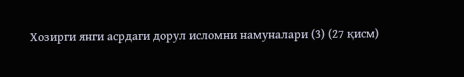Хозирги янги асрдаги дорул исломни намуналари (3) (27 қисм)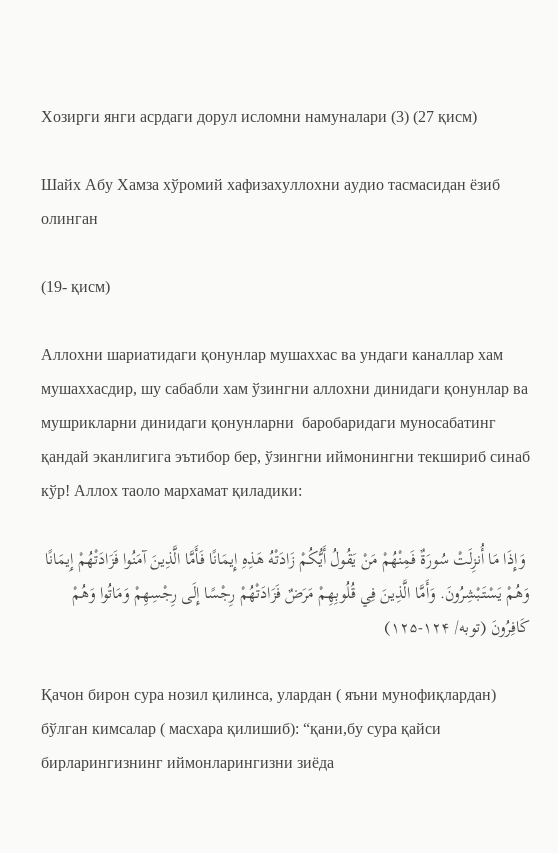Хозирги янги асрдаги дорул исломни намуналари (3) (27 қисм)

Шайх Абу Хамза хўромий хафизахуллохни аудио тасмасидан ёзиб олинган

(19- қисм)

Аллохни шариатидаги қонунлар мушаххас ва ундаги каналлар хам мушаххасдир, шу сабабли хам ўзингни аллохни динидаги қонунлар ва мушрикларни динидаги қонунларни  баробаридаги муносабатинг қандай эканлигига эътибор бер, ўзингни иймонингни текшириб синаб  кўр! Аллох таоло мархамат қиладики:

 وَإِذَا مَا أُنزِلَتْ سُورَةٌ فَمِنْهُمْ مَنْ يَقُولُ أَيُّكُمْ زَادَتْهُ هَذِهِ إِيمَانًا فَأَمَّا الَّذِينَ آمَنُوا فَزَادَتْهُمْ إِيمَانًا وَهُمْ يَسْتَبْشِرُونَ. وَأَمَّا الَّذِينَ فِي قُلُوبِهِمْ مَرَضٌ فَزَادَتْهُمْ رِجْسًا إِلَى رِجْسِهِمْ وَمَاتُوا وَهُمْ كَافِرُونَ (توبه/ ۱۲۴-۱۲۵)

Қачон бирон сура нозил қилинса, улардан ( яъни мунофиқлардан) бўлган кимсалар ( масхара қилишиб): “қани,бу сура қайси бирларингизнинг иймонларингизни зиёда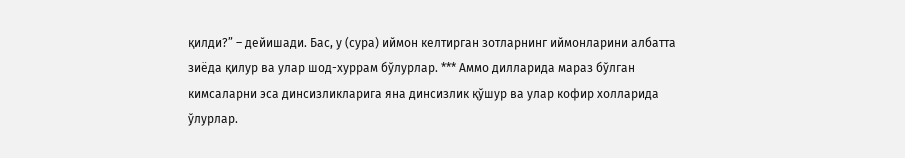қилди?” – дейишади. Бас, у (сура) иймон келтирган зотларнинг иймонларини албатта зиёда қилур ва улар шод-хуррам бўлурлар. *** Аммо дилларида мараз бўлган кимсаларни эса динсизликларига яна динсизлик қўшур ва улар кофир холларида ўлурлар.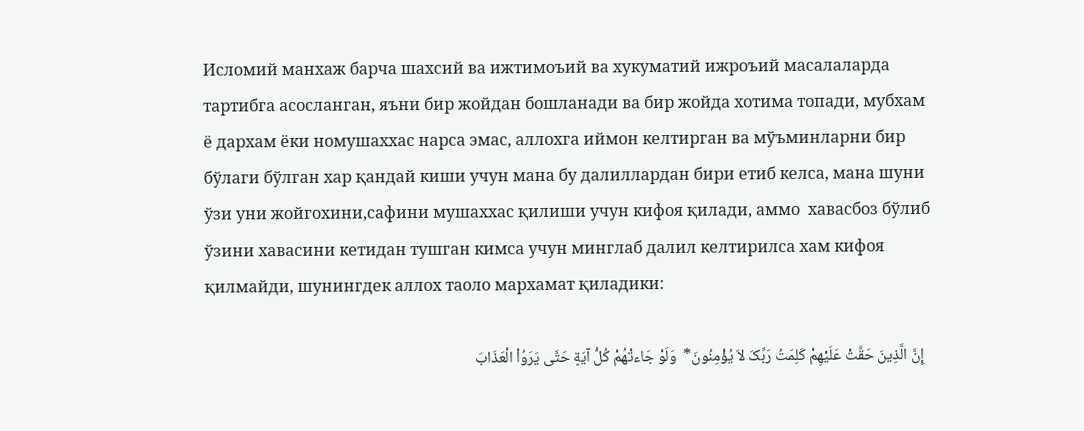Исломий манхаж барча шахсий ва ижтимоъий ва хукуматий ижроъий масалаларда тартибга асосланган, яъни бир жойдан бошланади ва бир жойда хотима топади, мубхам ё дархам ёки номушаххас нарса эмас, аллохга иймон келтирган ва мўъминларни бир бўлаги бўлган хар қандай киши учун мана бу далиллардан бири етиб келса, мана шуни ўзи уни жойгохини,сафини мушаххас қилиши учун кифоя қилади, аммо  хавасбоз бўлиб ўзини хавасини кетидан тушган кимса учун минглаб далил келтирилса хам кифоя қилмайди, шунингдек аллох таоло мархамат қиладики:

  إِنَّ الَّذِینَ حَقَّتْ عَلَیْهِمْ کَلِمَتُ رَبِّکَ لاَ یُؤْمِنُونَ*  وَلَوْ جَاءتْهُمْ کُلُّ آیَةٍ حَتَّى یَرَوُاْ الْعَذَابَ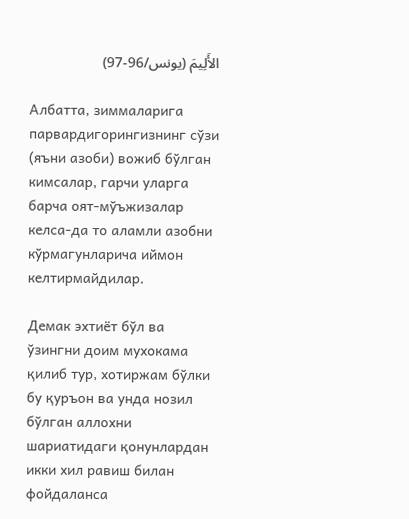الأَلِیمَ (یونس/96-97)

Албатта, зиммаларига парвардигорингизнинг сўзи (яъни азоби) вожиб бўлган кимсалар, гарчи уларга барча оят-мўъжизалар келса-да то аламли азобни кўрмагунларича иймон келтирмайдилар.

Демак эхтиёт бўл ва ўзингни доим мухокама қилиб тур, хотиржам бўлки бу қуръон ва унда нозил бўлган аллохни шариатидаги қонунлардан икки хил равиш билан фойдаланса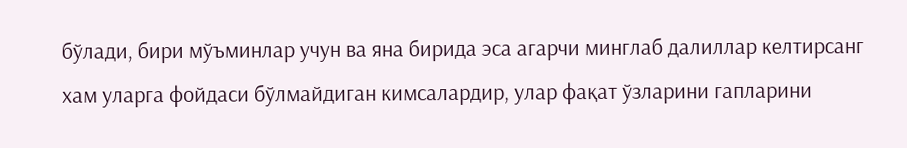бўлади, бири мўъминлар учун ва яна бирида эса агарчи минглаб далиллар келтирсанг хам уларга фойдаси бўлмайдиган кимсалардир, улар фақат ўзларини гапларини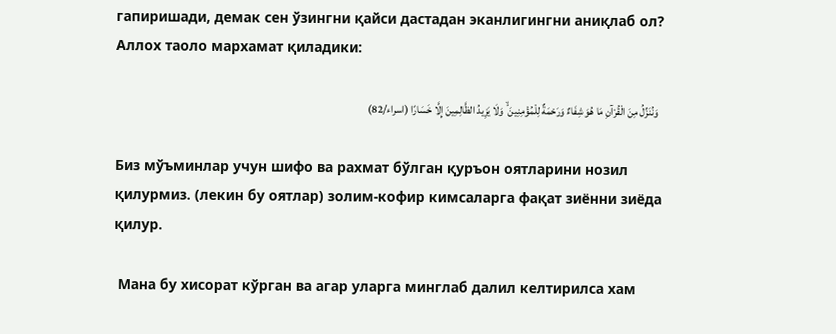гапиришади, демак сен ўзингни қайси дастадан эканлигингни аниқлаб ол? Аллох таоло мархамат қиладики:

  وَنُنَزِّلُ مِنَ الْقُرْآنِ مَا هُوَ شِفَاءٌ وَرَحْمَةٌ لِلْمُؤْمِنِينَ ۙ وَلَا يَزِيدُ الظَّالِمِينَ إِلَّا خَسَارًا (اسراء/82)

Биз мўъминлар учун шифо ва рахмат бўлган қуръон оятларини нозил қилурмиз. (лекин бу оятлар) золим-кофир кимсаларга фақат зиённи зиёда қилур.

 Мана бу хисорат кўрган ва агар уларга минглаб далил келтирилса хам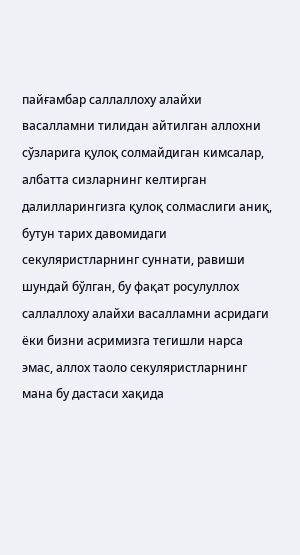пайғамбар саллаллоху алайхи васалламни тилидан айтилган аллохни сўзларига қулоқ солмайдиган кимсалар, албатта сизларнинг келтирган далилларингизга қулоқ солмаслиги аниқ, бутун тарих давомидаги секуляристларнинг суннати, равиши шундай бўлган, бу фақат росулуллох саллаллоху алайхи васалламни асридаги ёки бизни асримизга тегишли нарса эмас, аллох таоло секуляристларнинг мана бу дастаси хақида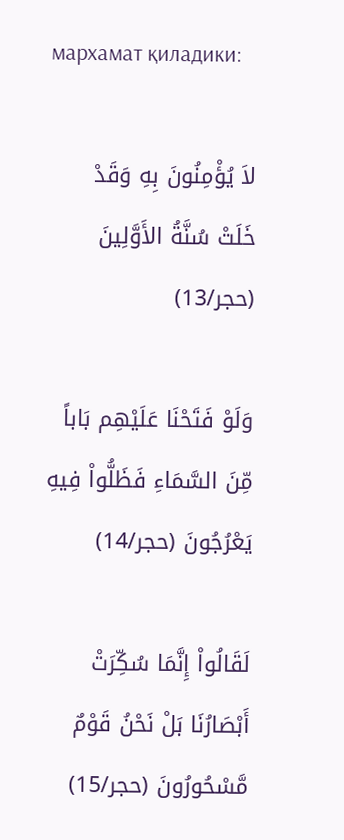мархамат қиладики:

لاَ یُؤْمِنُونَ بِهِ وَقَدْ خَلَتْ سُنَّةُ الأَوَّلِینَ (حجر/13)

وَلَوْ فَتَحْنَا عَلَیْهِم بَاباً مِّنَ السَّمَاءِ فَظَلُّواْ فِیهِ یَعْرُجُونَ (حجر/14)

لَقَالُواْ إِنَّمَا سُکِّرَتْ أَبْصَارُنَا بَلْ نَحْنُ قَوْمٌ مَّسْحُورُونَ (حجر/15)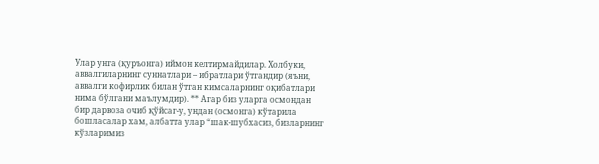Улар унга (қуръонга) иймон келтирмайдилар. Холбуки, аввалгиларнинг суннатлари – ибратлари ўтгандир (яъни, аввалги кофирлик билан ўтган кимсаларнинг оқибатлари нима бўлгани маълумдир). ** Агар биз уларга осмондан бир дарвоза очиб қўйсаг-у, ундан (осмонга) кўтарила бошласалар хам, албатта улар “шак-шубхасиз, бизларнинг кўзларимиз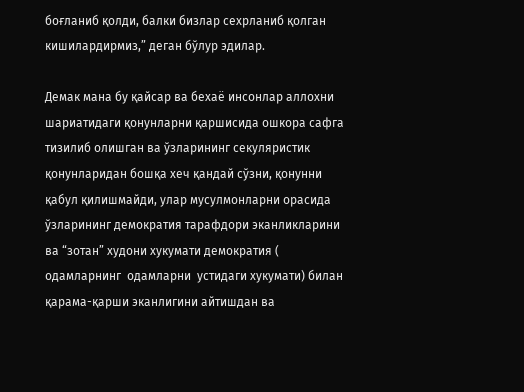боғланиб қолди, балки бизлар сехрланиб қолган кишилардирмиз,” деган бўлур эдилар.

Демак мана бу қайсар ва бехаё инсонлар аллохни шариатидаги қонунларни қаршисида ошкора сафга тизилиб олишган ва ўзларининг секуляристик қонунларидан бошқа хеч қандай сўзни, қонунни қабул қилишмайди, улар мусулмонларни орасида ўзларининг демократия тарафдори эканликларини ва “зотан” худони хукумати демократия ( одамларнинг  одамларни  устидаги хукумати) билан қарама-қарши эканлигини айтишдан ва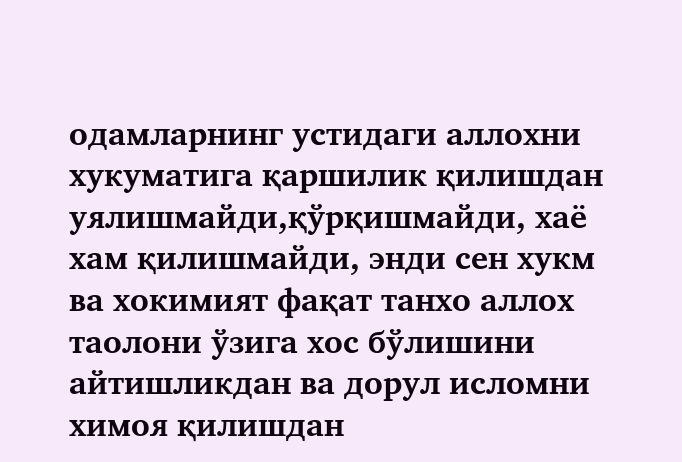одамларнинг устидаги аллохни хукуматига қаршилик қилишдан уялишмайди,қўрқишмайди, хаё хам қилишмайди, энди сен хукм ва хокимият фақат танхо аллох таолони ўзига хос бўлишини айтишликдан ва дорул исломни химоя қилишдан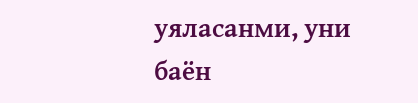уяласанми, уни баён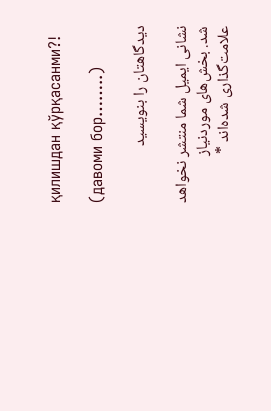қилишдан қўрқасанми?!

(давоми бор……..)

دیدگاهتان را بنویسید

نشانی ایمیل شما منتشر نخواهد شد. بخش‌های موردنیاز علامت‌گذاری شده‌اند *